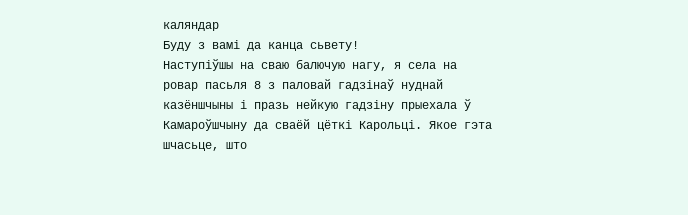каляндар
Буду з вамі да канца сьвету!
Наступіўшы на сваю балючую нагу, я села на ровар пасьля 8 з паловай гадзінаў нуднай казёншчыны і празь нейкую гадзіну прыехала ў Камароўшчыну да сваёй цёткі Карольці. Якое гэта шчасьце, што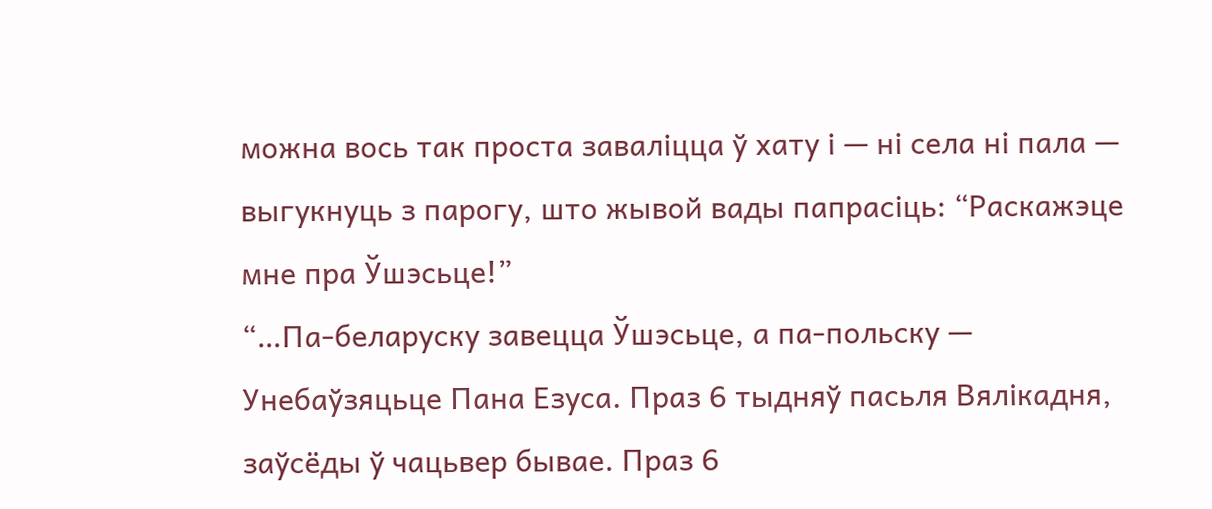можна вось так проста заваліцца ў хату і — ні села ні пала — выгукнуць з парогу, што жывой вады папрасіць: “Раскажэце мне пра Ўшэсьце!”
“…Па-беларуску завецца Ўшэсьце, а па-польску — Унебаўзяцьце Пана Езуса. Праз 6 тыдняў пасьля Вялікадня, заўсёды ў чацьвер бывае. Праз 6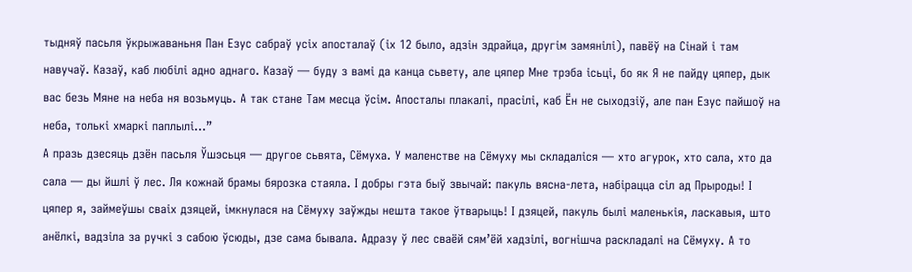тыдняў пасьля ўкрыжаваньня Пан Езус сабраў усіх апосталаў (іх 12 было, адзін здрайца, другім замянілі), павёў на Сінай і там навучаў. Казаў, каб любілі адно аднаго. Казаў — буду з вамі да канца сьвету, але цяпер Мне трэба ісьці, бо як Я не пайду цяпер, дык вас безь Мяне на неба ня возьмуць. А так стане Там месца ўсім. Апосталы плакалі, прасілі, каб Ён не сыходзіў, але пан Езус пайшоў на неба, толькі хмаркі паплылі...”
А празь дзесяць дзён пасьля Ўшэсьця — другое сьвята, Сёмуха. У маленстве на Сёмуху мы складаліся — хто агурок, хто сала, хто да сала — ды йшлі ў лес. Ля кожнай брамы бярозка стаяла. І добры гэта быў звычай: пакуль вясна-лета, набірацца сіл ад Прыроды! І цяпер я, займеўшы сваіх дзяцей, імкнулася на Сёмуху заўжды нешта такое ўтварыць! І дзяцей, пакуль былі маленькія, ласкавыя, што анёлкі, вадзіла за ручкі з сабою ўсюды, дзе сама бывала. Адразу ў лес сваёй сям’ёй хадзілі, вогнішча раскладалі на Сёмуху. А то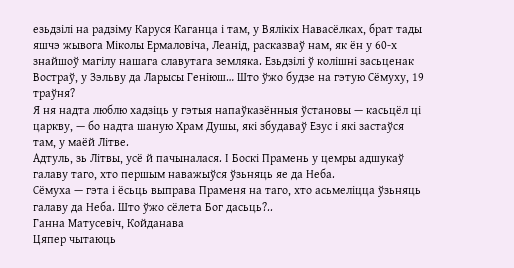езьдзілі на радзіму Каруся Каганца і там, у Вялікіх Навасёлках, брат тады яшчэ жывога Міколы Ермаловіча, Леанід, расказваў нам, як ён у 60-х знайшоў магілу нашага славутага земляка. Езьдзілі ў колішні засьценак Востраў, у Зэльву да Ларысы Геніюш… Што ўжо будзе на гэтую Сёмуху, 19 траўня?
Я ня надта люблю хадзіць у гэтыя напаўказённыя ўстановы — касьцёл ці царкву, — бо надта шаную Храм Душы, які збудаваў Езус і які застаўся там, у маёй Літве.
Адтуль, зь Літвы, усё й пачыналася. І Боскі Прамень у цемры адшукаў галаву таго, хто першым наважыўся ўзьняць яе да Неба.
Сёмуха — гэта і ёсьць выправа Праменя на таго, хто асьмеліцца ўзьняць галаву да Неба. Што ўжо сёлета Бог дасьць?..
Ганна Матусевіч, Койданава
Цяпер чытаюць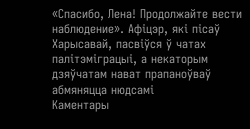«Спасибо, Лена! Продолжайте вести наблюдение». Афіцэр, які пісаў Харысавай, пасвіўся ў чатах палітэміграцыі, а некаторым дзяўчатам нават прапаноўваў абмяняцца нюдсамі
Каментары